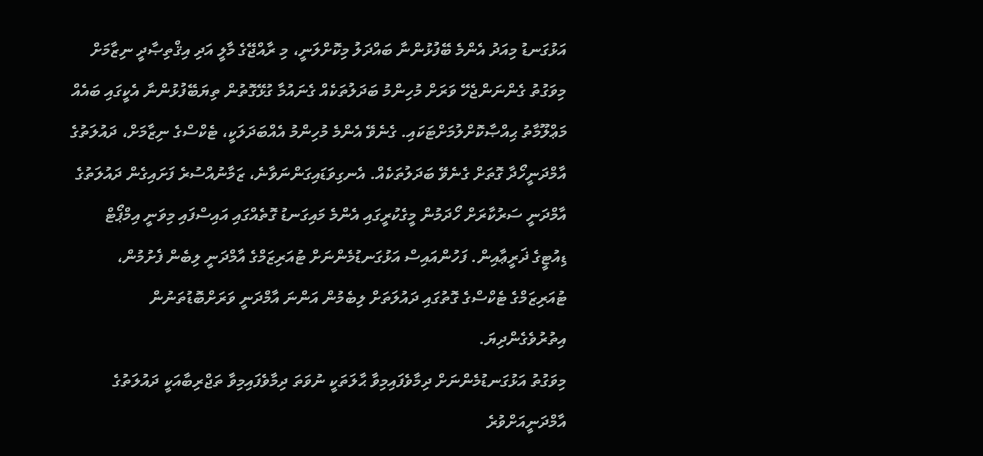އަޅުގަނޑު މިއަދު އެންމެ ބޭފުޅުންނާ ބައްދަލު މިކޮށްލަނީ، މި ރާއްޖޭގެ މާލީ އަދި އިޤްތިޞާދީ ނިޒާމަށް މިވަގުތު ގެންނަންޖެހޭ ވަރަށް މުހިންމު ބަދަލުތަކެއް ގެނައުމާ ގުޅޭގޮތުން ތިޔަބޭފުޅުންނާ އެކީގައި ބައެއް މަޢްލޫމާތު ޙިއްޞާކޮށްލުމަށްޓަކައި. ގެނެވޭ އެންމެ މުހިންމު އެއްބަދަލަކީ، ޓެކްސްގެ ނިޒާމަށް، ދައުލަތުގެ އާމްދަނީހޯދާ ގޮތަށް ގެނެވޭ ބަދަލުތަކެއް. އެނގިވަޑައިގަންނަވާނެ، ޒަމާނުއްސުރެ ފަށައިގެން ދައުލަތުގެ އާމްދަނީ ސަރުކާރަށް ހޯދަމުން މީގެކުރީގައި އެންމެ މައިގަނޑު ގޮތެއްގައި އައިސްފައި މިވަނީ އިމްޕޯޓް ޑިއުޓީގެ ޛަރީޢާއިން. ފަހުންއައިސް އަޅުގަނޑުމެންނަށް ޓުއަރިޒަމްގެ އާމްދަނީ ލިބެން ފެށުމުން، ޓުއަރިޒަމްގެ ޓެކްސްގެ ގޮތުގައި ދައުލަތަށް ލިބެމުން އަންނަ އާމްދަނީ ވަރަށްބޮޑުތަނުން އިތުރުވެގެންދިޔަ.
މިވަގުތު އަޅުގަނޑުމެންނަށް ދިމާވެފައިމިވާ ޙާލަތަކީ ނުވަތަ ދިމާވެފައިމިވާ ތަޖްރިބާއަކީ ދައުލަތުގެ އާމްދަނީއަށްވުރެ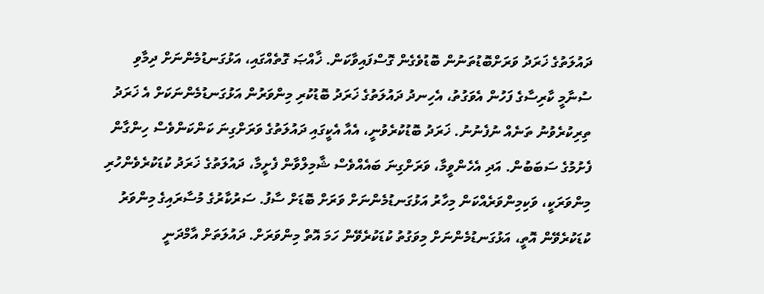ދައުލަތުގެ ޚަރަދު ވަރަށްބޮޑުތަނުން ބޮޑުވެގެން ގޮސްފައިވާކަން. ޚާއްޞަ ގޮތެއްގައި، އަޅުގަނޑުމެންނަށް ދިމާވި ސުނާމީ ކާރިސާގެ ފަހުން އެވަގުތު، އެހިނދު ދައުލަތުގެ ޚަރަދު ބޮޑުކުރި މިންވަރުން އަޅުގަނޑުމެންނަކަށް އެ ޚަރަދު ތިރިކުރެވުނު ތަނެއް ނުފެނުނު. ޚަރަދު ބޮޑުކުރެވުނީ، އެއާ އެކީގައި ދައުލަތުގެ ވަރަށްގިނަ ކަންކަންވެސް ހިންގާން ފެށުމުގެ ސަބަބުން. އަދި އެހެންވީމާ، ވަރަށްގިނަ ބައެއްވެސް ޝާމިލްވާން ފެށީމާ، ދައުލަތުގެ ޚަރަދު ކުޑަކުރެވެންހުރި މިންވަރަކީ، ވަކިމިންވަރެއްކަން މިހާރު އަޅުގަނޑުމެންނަށް ވަރަށް ބޮޑަށް ސާފު. ސަރުކާރުގެ މުސާރައިގެ މިންވަރު ކުޑަކުރެވޭން އޮތީ، އަޅުގަނޑުމެންނަށް މިވަގުތު ކުޑަކުރެވޭން ހަމަ އޮތް މިންވަރަށް. ދައުލަތަށް އާމްދަނީ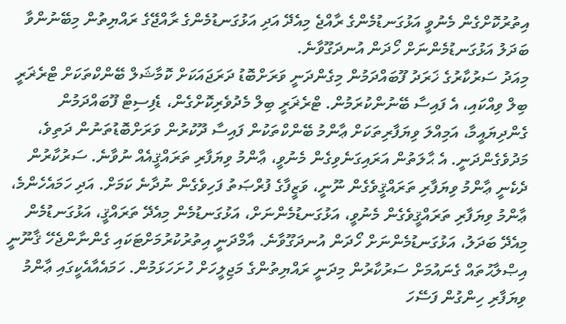އިތުރުކޮށްގެން މެނުވީ އަޅުގަނޑުމެންގެ ރާއްޖެ މިއެދޭ އަދި އަޅުގަނޑުމެންގެ ރާއްޖޭގެ ރައްޔިތުން މިބޭނުންވާ ބަދަލު އަޅުގަނޑުމެންނަށް ހޯދަން އުނދަގޫވާނެ.
މިއަދު ސަރުކާރުގެ ޚަރަދު ފޫބައްދަމުން މިގެންދަނީ ވަރަށްބޮޑު ދަރަޖައަކަށް ކޮމާޝަލް ބޭންކްތަކަށް ޓްރެޜަރީ ބިލް ވިއްކައި، އެ ފައިސާ ބޭނުންކުރަމުން. ޓްރެޜަރީ ބިލް މެދުވެރިކޮށްގެން، ޑެފިސިޓް ފޫބައްދަމުން ގެންދިޔައީމާ، އަމިއްލަ ވިޔަފާރިތަކަށް ޢާންމު ބޭންކްތަކުން ފައިސާ ދޫކުރުން ވަރަށްބޮޑުތަނުން ދަތިވެ، މަދުވެގެންދަނީ. އެ ޙާލަތުން އަރައިގަނެވިގެން މެނުވީ، ޢާންމު ވިޔަފާރި ތަރައްޤީއެއް ނުވާނެ. ސަރުކާރުން ދެކެނީ ޢާންމު ވިޔަފާރި ތަރައްޤީވެގެން ނޫނީ، ވަޒީފާގެ ފުރްޞަތު ފަހިވެގެން ނުދާނެ ކަމަށް. އަދި ހަމައެހެންމެ، ޢާންމު ވިޔަފާރި ތަރައްޤީވެގެން މެނުވީ، އަޅުގަނޑުމެންނަށް، އަޅުގަނޑުމެން މިއެދޭ ތަރައްޤީ، އަޅުގަނޑުމެން މިއެދޭ ބަދަލު، އަޅުގަނޑުމެންނަށް ހޯދަން އުނދަގޫވާނެ. އާމްދަނީ އިތުރުކުރުމަށްޓަކައި ގެންނާންޖެހޭ ޤާނޫނީ އިޞްލާޙުތައް ގެނައުމަށް ސަރުކާރުން މިދަނީ ރައްޔިތުންގެ މަޖިލީހަށް ހުށަހަޅަމުން. ހަމައެއާއެކީގައި ޢާންމު ވިޔަފާރި ހިންގުން ފަސޭހަ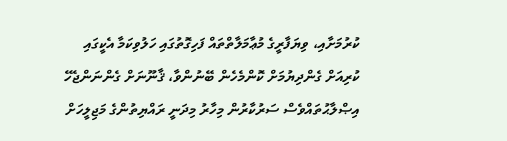ކުރުމަށާއި، ވިޔަފާރީގެ މުޢާމަލާތްތައް ފަހިގޮތުގައި ހަލުވިކަމާ އެކީގައި ކުރިއަށް ގެންދިޔުމަށް ކޮންމެހެން ބޭނުންވާ، ޤާނޫނަށް ގެންނަންޖެހޭ އިޞްލާޙުތައްވެސް ސަރުކާރުން މިހާރު މިދަނީ ރައްޔިތުންގެ މަޖިލީހަށް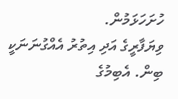ހުށަހަޅަމުން.
ވިޔަފާރީގެ އަދި އިތުރު އެއްގުނަނަކީ ބިން. އެބިމުގެ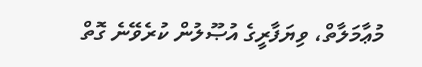މުޢާމަލާތް، ވިޔަފާރީގެ އުޞޫލުން ކުރެވޭނެ ގޮތް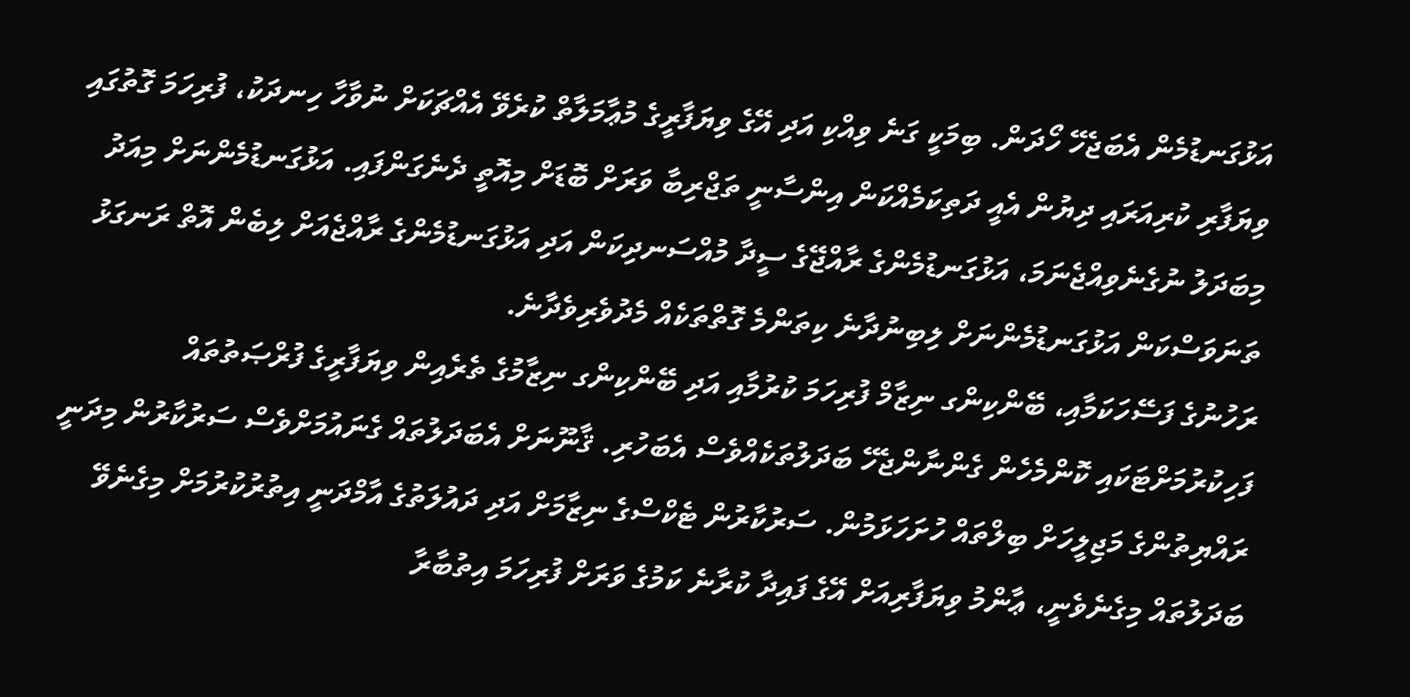އަޅުގަނޑުމެން އެބަޖެހޭ ހޯދަން. ބިމަކީ ގަނެ ވިއްކި އަދި އޭގެ ވިޔަފާރީގެ މުޢާމަލާތް ކުރެވޭ އެއްޗަކަށް ނުވާހާ ހިނދަކު، ފުރިހަމަ ގޮތުގައި ވިޔަފާރި ކުރިއަރައި ދިޔުން އެއީ ދަތިކަމެއްކަން އިންސާނީ ތަޖްރިބާ ވަރަށް ބޮޑަށް މިއޮތީ ދެނެގަންފައި. އަޅުގަނޑުމެންނަށް މިއަދު މިބަދަލު ނުގެނެވިއްޖެނަމަ، އަޅުގަނޑުމެންގެ ރާއްޖޭގެ ސީދާ މުއްސަނދިކަން އަދި އަޅުގަނޑުމެންގެ ރާއްޖެއަށް ލިބެން އޮތް ރަނގަޅު ތަނަވަސްކަން އަޅުގަނޑުމެންނަށް ލިބިނުދާނެ ކިތަންމެ ގޮތްތަކެއް މެދުވެރިވެދާނެ.
ރަހުނުގެ ފަސޭހަކަމާއި، ބޭންކިންގ ނިޒާމް ފުރިހަމަ ކުރުމާއި އަދި ބޭންކިންގ ނިޒާމުގެ ތެރެއިން ވިޔަފާރީގެ ފުރްޞަތުތައް ފަހިކުރުމަށްޓަކައި ކޮންމެހެން ގެންނާންޖެހޭ ބަދަލުތަކެއްވެސް އެބަހުރި. ޤާނޫނަށް އެބަދަލުތައް ގެނައުމަށްވެސް ސަރުކާރުން މިދަނީ ރައްޔިތުންގެ މަޖިލީހަށް ބިލްތައް ހުށަހަޅަމުން. ސަރުކާރުން ޓެކްސްގެ ނިޒާމަށް އަދި ދައުލަތުގެ އާމްދަނީ އިތުރުކުރުމަށް މިގެނެވޭ ބަދަލުތައް މިގެނެވެނީ، ޢާންމު ވިޔަފާރިއަށް އޭގެ ފައިދާ ކުރާނެ ކަމުގެ ވަރަށް ފުރިހަމަ އިތުބާރާ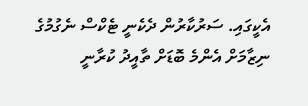އެކީގައި. ސަރުކާރުން ދެކެނީ ޓެކްސް ނެގުމުގެ ނިޒާމަށް އެންމެ ބޮޑަށް ތާއީދު ކުރާނީ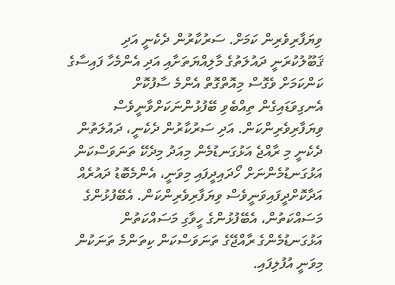ވިޔަފާރިވެރިން ކަމަށް. ސަރުކާރުން ދެކެނީ އަދި ޤަބޫލުކުރަނީ ދައުލަތުގެ މާލިއްޔަތަށާއި އަދި އެންމެހާ ފައިސާގެ ކަންކަމަށް ވެގޮސް މިއޮތްގޮތް އެންމެ ސާފުކޮށް އެނގިވަޑައިގެން ތިއްބެވި ބޭފުޅުންނަކަށްވާނީވެސް ވިޔަފާރިވެރިންކަން. އަދި ސަރުކާރުން ދެކެނީ، ދައުލަތުން ދެކެނީ މި ރާއްޖެ އަޅުގަނޑުމެން މިއަދު މިދެކޭ ތަނަވަސްކަން އަޅުގަނޑުމެންނަށް ހޯދައިދީފައި މިވަނީ، އެންމެބޮޑު ދައުރެއް އަދާކޮށްދީފައިވަނީވެސް ވިޔަފާރިވެރިންކަން. އެބޭފުޅުންގެ މަސައްކަތުން، އެބޭފުޅުންގެ ހީވާގި މަސައްކަތުން އަޅުގަނޑުމެންގެ ރާއްޖޭގެ ތަނަވަސްކަން ކިތަންމެ ތަނަކުން މިވަނީ އުފުލިފައި.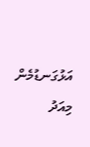އަޅުގަނޑުމެން މިއަދު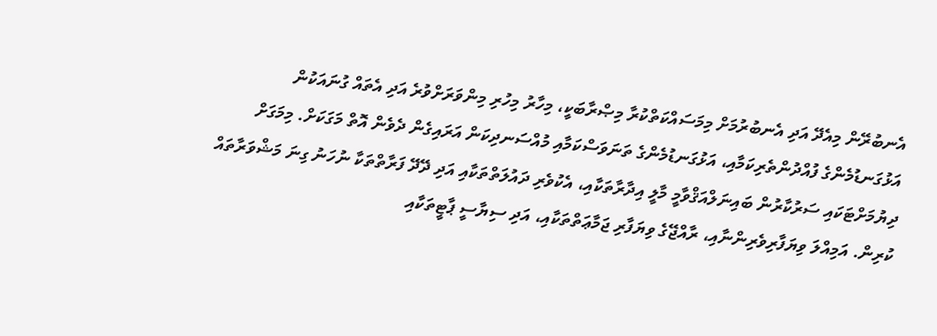އެނބުރޭން މިއެދޭ އަދި އެނބުރުމަށް މިމަސައްކަތްކުރާ މިޞްރާބަކީ، މިހާރު މިހުރި މިންވަރަށްވުރެ އަދި އެތައް ގުނައަކުން އަޅުގަނޑުމެންގެ ފުއްދުންތެރިކަމާއި، އަޅުގަނޑުމެންގެ ތަނަވަސްކަމާއި މުއްސަނދިކަން އަރައިގެން ދެވެން އޮތް މަގަކަށް. މިމަގަށް ދިޔުމަށްޓަކައި ސަރުކާރުން ބައިނަލްއަޤްވާމީ މާލީ އިދާރާތަކާއި، އެކުވެރި ދައުލަތްތަކާއި އަދި ދޭދޭ ފަރާތްތަކާ ނުހަނު ގިނަ މަޝްވަރާތައް ކުރިން. އަމިއްލަ ވިޔަފާރިވެރިންނާއި، ރާއްޖޭގެ ވިޔަފާރި ޖަމާޢަތްތަކާއި، އަދި ސިޔާސީ ޕާޓީތަކާއި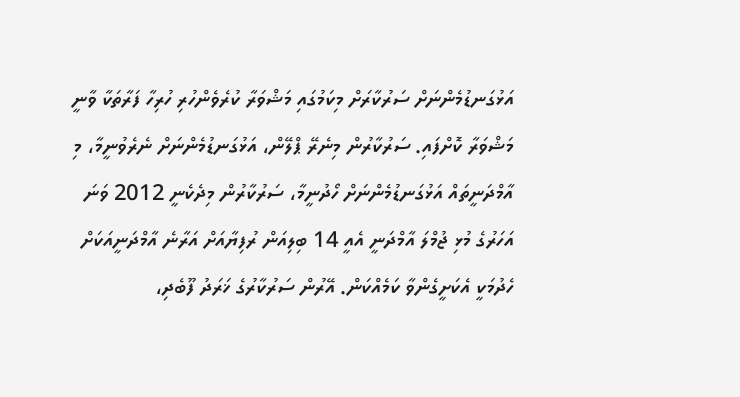އަޅުގަނޑުމެންނަށް ސަރުކާރަށް މިކަމުގައި މަޝްވަރާ ކުރެވެންހުރި ހުރިހާ ފަރާތަކާ ވާނީ މަޝްވަރާ ކޮށްފައި. ސަރުކާރުން މިނެރޭ ޕްލޭން، އަޅުގަނޑުމެންނަށް ނެރެވުނީމާ، މި އާމްދަނީތައް އަޅުގަނޑުމެންނަށް ހޯދުނީމާ، ސަރުކާރުން މިދެކެނީ 2012 ވަނަ އަހަރުގެ މުޅި ޖުމްލަ އާމްދަނީ އެއީ 14 ބިލިއަން ރުފިޔާއަށް އަރާނެ އާމްދަނީއަކަށް ހެދުމަކީ އެކަށީގެންވާ ކަމެއްކަން. އޭރުން ސަރުކާރުގެ ޚަރަދު ފޫބެދި،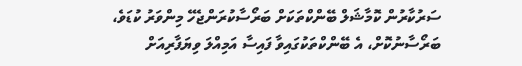ސަރުކާރުން ކޮމާޝަލް ބޭންކްތަކަށް ބަރޯސާކުރަންޖެހޭ މިންވަރު ކުޑަވެ، ބަރޯސާނުކޮށް، އެ ބޭންކްތަކުގައިވާ ފައިސާ އަމިއްލަ ވިޔަފާރިއަށް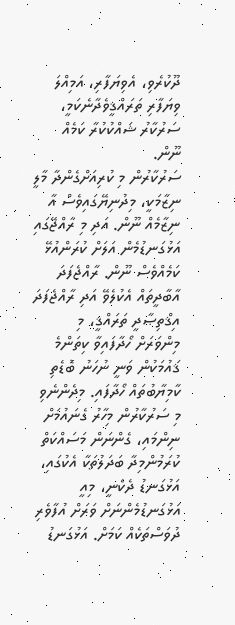ދޫކުރެވި، އެވިޔަފާރި، އަމިއްލަ ވިޔަފާރި ތަރައްޤީވެދާނެކަމީ، ސަރުކާރު ޝައްކުކުރާ ކަމެއް ނޫން.
ސަރުކާރުން މި ކުރިއަށްގެންދާ މާލީ ނިޒާމަކީ، މިދުނިޔޭގައިވެސް އާ ނިޒާމެއް ނޫން. އަދި މި ރާއްޖޭގައި އަޅުގަނޑުމެން އަލަށް ކުރަންއުޅޭ ކަމެއްވެސް ނޫން. ރާއްޖެފަދަ އާބާދީތައް އެކުލެވޭ އަދި ރާއްޖެފަދަ އިޤްތިޞާދީ ތަރައްޤީ، މި މިންވަރަށް ހޯދާފައިވާ ކިތަންމެ ޤައުމަކުން ވަނީ ނުހަނު ބޮޑެތި ކާމިޔާބުތައް ހޯދާފައި. މިދެންނެވި މި ސަރުކާރުން މިހާރު ގެނައުމަށް ނިންމައި، ގެންނަން މަސައްކަތް ކުރަމުންމިދާ ބަދަލުތަކާ އެކުގައި، އަޅުގަނޑު ދެކެނީ، މިއީ އަޅުގަނޑުމެންނަށް ވަރަށް އުފާވެރި ދުވަސްތަކެއް ކަމަށް. އަޅުގަނޑު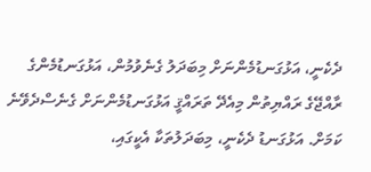ދެކެނީ، އަޅުގަނޑުމެންނަށް މިބަދަލު ގެނެވުމުން، އަޅުގަނޑުމެންގެ ރާއްޖޭގެ ރައްޔިތުން މިއެދޭ ތަރައްޤީ އަޅުގަނޑުމެންނަށް ގެނެސްދެވޭނެ ކަމަށް. އަޅުގަނޑު ދެކެނީ، މިބަދަލުތަކާ އެކީގައި،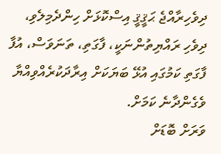ދިވެހިރާއްޖެ ޙަޤީޤީ އިސްކޮޅަށް ހިންދެމިލެވި، ދިވެހި ރައްޔިތުންނަކީ، ފާގަތި، ތަނަވަސް، އުފާ ފާގަތި ކަމުގައި އުޅޭ ބަޔަކަށް އިރާދަކުރެއްވިއްޔާ ވެގެންދާނެ ކަމަށް.
ވަރަށް ބޮޑަށް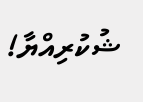ޝުކުރިއްޔާ!